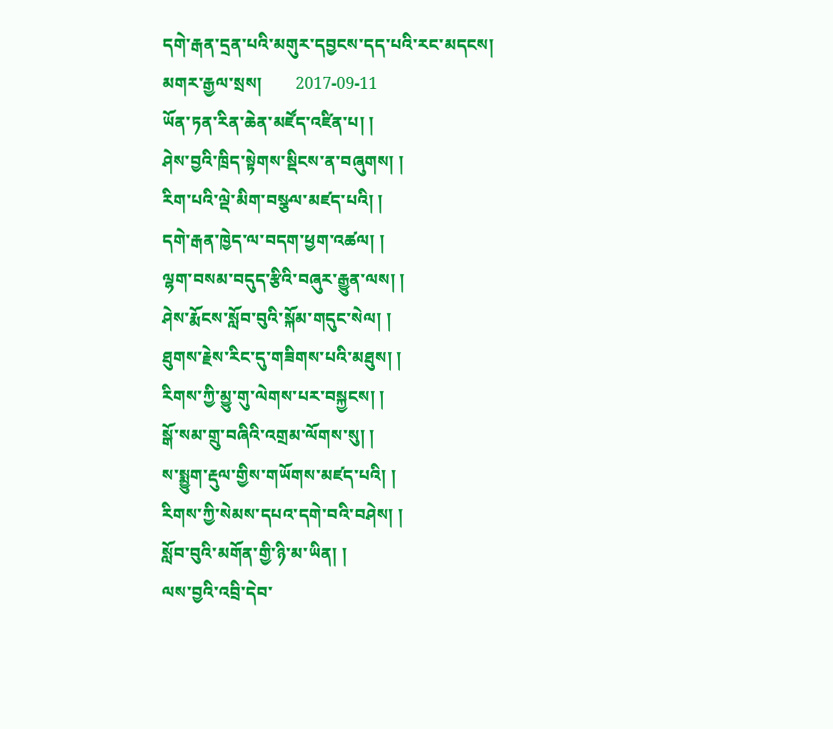དགེ་རྒན་དྲན་པའི་མགུར་དབྱངས་དད་པའི་རང་མདངས།
མགར་རྒྱལ་སྲས།        2017-09-11
ཡོན་ཏན་རིན་ཆེན་མཛོད་འཛིན་པ། །
ཤེས་བྱའི་ཁྲིད་སྟེགས་སྡིངས་ན་བཞུགས། །
རིག་པའི་ལྡེ་མིག་བསྩལ་མཛད་པའི། །
དགེ་རྒན་ཁྱེད་ལ་བདག་ཕྱག་འཚལ། །
ལྷག་བསམ་བདུད་རྩིའི་བཞུར་རྒྱུན་ལས། །
ཤེས་རྨོངས་སློབ་བུའི་སྐོམ་གདུང་སེལ། །
ཐུགས་རྗེས་རིང་དུ་གཟིགས་པའི་མཐུས། །
རིགས་ཀྱི་མྱུ་གུ་ལེགས་པར་བསྐྱངས། །
སྒོ་སམ་གྲུ་བཞིའི་འགྲམ་ལོགས་སུ། །
ས་སྨྱུག་རྡུལ་གྱིས་གཡོགས་མཛད་པའི། །
རིགས་ཀྱི་སེམས་དཔའ་དགེ་བའི་བཤེས། །
སློབ་བུའི་མགོན་གྱི་ཉི་མ་ཡིན། །
ལས་བྱའི་འབྲི་དེབ་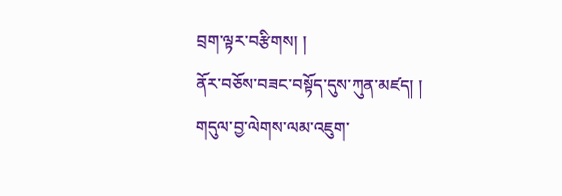བྲག་ལྟར་བརྩིགས། །
ནོར་བཅོས་བཟང་བསྟོད་དུས་ཀུན་མཛད། །
གདུལ་བྱ་ལེགས་ལམ་འཇུག་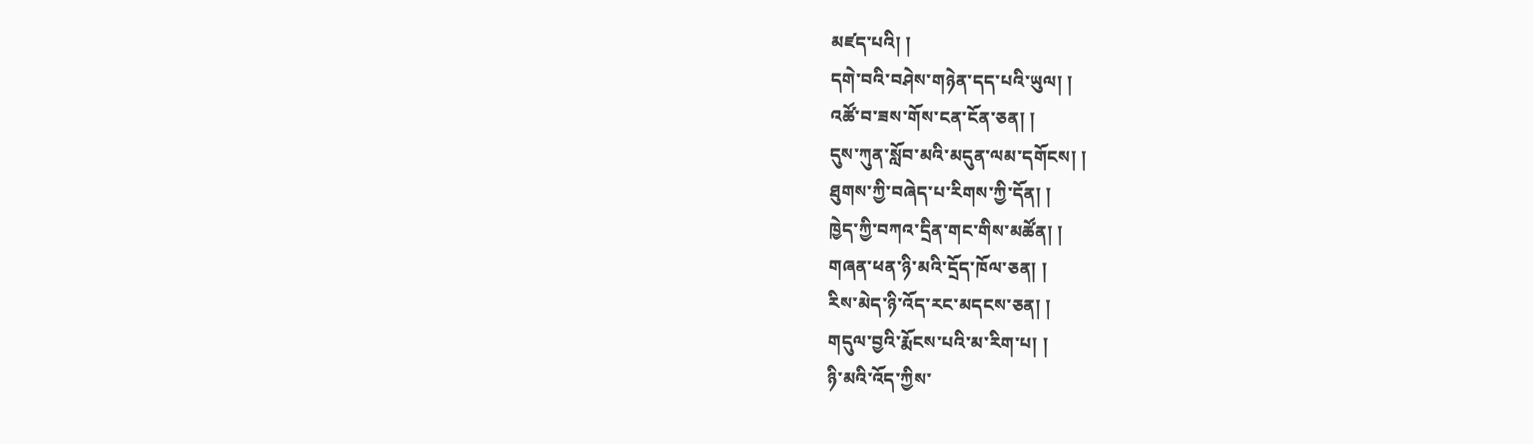མཛད་པའི། །
དགེ་བའི་བཤེས་གཉེན་དད་པའི་ཡུལ། །
འཚོ་བ་ཟས་གོས་ངན་ངོན་ཅན། །
དུས་ཀུན་སློབ་མའི་མདུན་ལམ་དགོངས། །
ཐུགས་ཀྱི་བཞེད་པ་རིགས་ཀྱི་དོན། །
ཁྱེད་ཀྱི་བཀའ་དྲིན་གང་གིས་མཚོན། །
གཞན་ཕན་ཉི་མའི་དྲོད་ཁོལ་ཅན། །
རིས་མེད་ཉི་འོད་རང་མདངས་ཅན། །
གདུལ་བྱའི་རྨོངས་པའི་མ་རིག་པ། །
ཉི་མའི་འོད་ཀྱིས་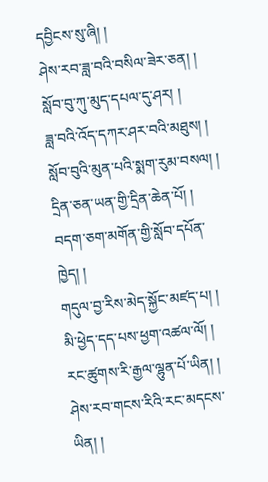དབྱིངས་སུ་ཞི། །
ཤེས་རབ་ཟླ་བའི་བསིལ་ཟེར་ཅན། །
སློབ་བུ་ཀུ་མུད་དཔལ་དུ་ཤར། །
ཟླ་བའི་འོད་དཀར་ཤར་བའི་མཐུས། །
སློབ་བུའི་མུན་པའི་སྨག་རུམ་བསལ། །
དྲིན་ཅན་ཡན་གྱི་དྲིན་ཆེན་པོ། །
བདག་ཅག་མགོན་གྱི་སློབ་དཔོན་ཁྱེད། །
གདུལ་བྱ་རིས་མེད་སྐྱོང་མཛད་པ། །
མི་ཕྱེད་དད་པས་ཕྱག་འཚལ་ལོ། །
རང་ཚུགས་རི་རྒྱལ་ལྷུན་པོ་ཡིན། །
ཤེས་རབ་གངས་རིའི་རང་མདངས་ཡིན། །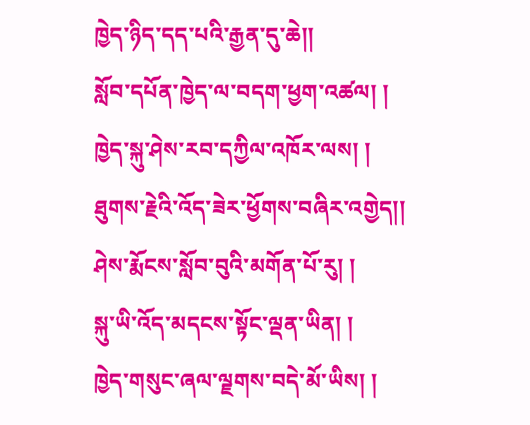ཁྱེད་ཉིད་དད་པའི་རྒྱན་དུ་ཆེ།།
སློབ་དཔོན་ཁྱེད་ལ་བདག་ཕྱག་འཚལ། །
ཁྱེད་སྐུ་ཤེས་རབ་དཀྱིལ་འཁོར་ལས། །
ཐུགས་རྗེའི་འོད་ཟེར་ཕྱོགས་བཞིར་འགྱེད།།
ཤེས་རྨོངས་སློབ་བུའི་མགོན་པོ་རུ། །
སྐུ་ཡི་འོད་མདངས་སྟོང་ལྡན་ཡིན། །
ཁྱེད་གསུང་ཞལ་ལྗགས་བདེ་མོ་ཡིས། །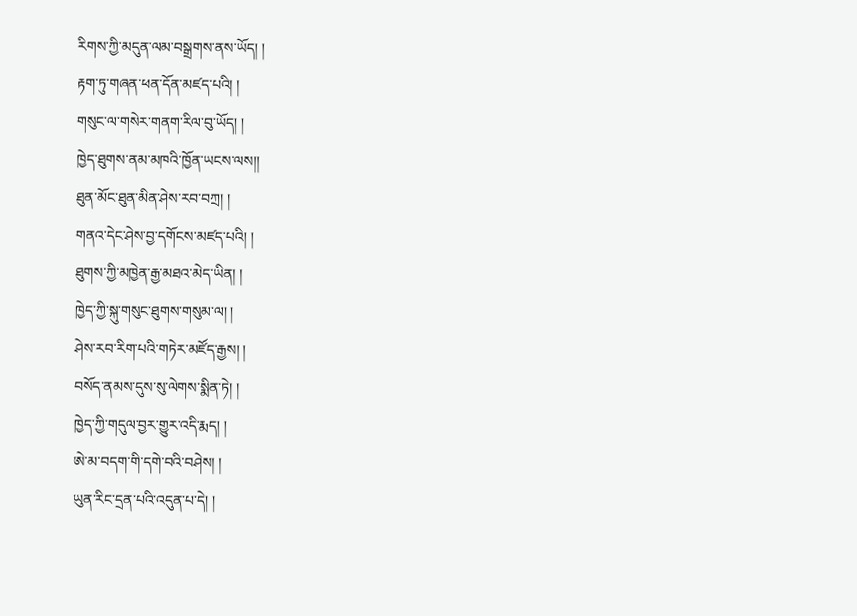རིགས་ཀྱི་མདུན་ལམ་བསྒྲགས་ནས་ཡོད། །
རྟག་ཏུ་གཞན་ཕན་དོན་མཛད་པའི། །
གསུང་ལ་གསེར་གནག་རིལ་བུ་ཡོད། །
ཁྱེད་ཐུགས་ནམ་མཁའི་ཁྱོན་ཡངས་ལས།།
ཐུན་མོང་ཐུན་མིན་ཤེས་རབ་བཀྲ། །
གནའ་དེང་ཤེས་བྱ་དགོངས་མཛད་པའི། །
ཐུགས་ཀྱི་མཁྱེན་རྒྱ་མཐའ་མེད་ཡིན། །
ཁྱེད་ཀྱི་སྐུ་གསུང་ཐུགས་གསུམ་ལ། །
ཤེས་རབ་རིག་པའི་གཏེར་མཛོད་རྒྱས། །
བསོད་ནམས་དུས་སུ་ལེགས་སྨིན་ཏེ། །
ཁྱེད་ཀྱི་གདུལ་བྱར་གྱུར་འདི་རྨད། །
ཨེ་མ་བདག་གི་དགེ་བའི་བཤེས། །
ཡུན་རིང་དྲན་པའི་འདུན་པ་དེ། །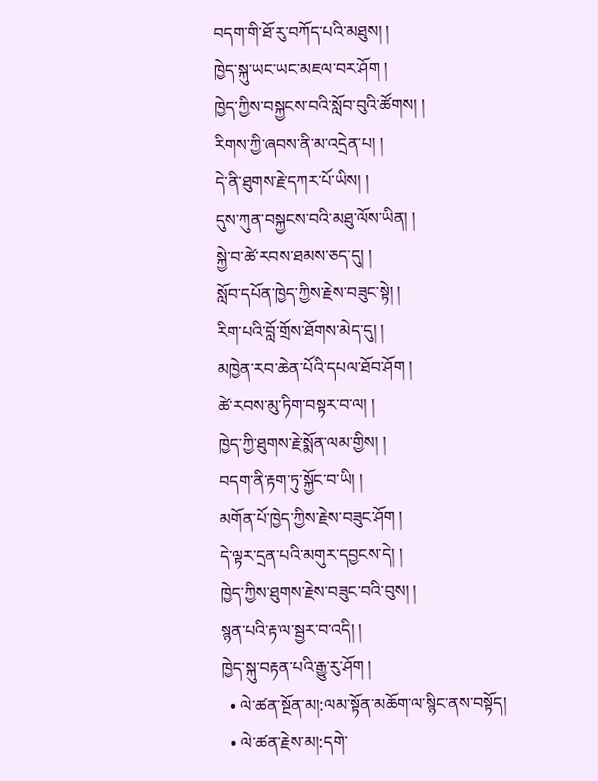བདག་གི་ཐོ་རུ་བཀོད་པའི་མཐུས། །
ཁྱེད་སྐུ་ཡང་ཡང་མཇལ་བར་ཤོག །
ཁྱེད་ཀྱིས་བསྐྱངས་བའི་སློབ་བུའི་ཚོགས། །
རིགས་ཀྱི་ཞབས་ནི་མ་འདྲེན་པ། །
དེ་ནི་ཐུགས་རྗེ་དཀར་པོ་ཡིས། །
དུས་ཀུན་བསྐྱངས་བའི་མཐུ་ལོས་ཡིན། །
སྐྱེ་བ་ཚེ་རབས་ཐམས་ཅད་དུ། །
སློབ་དཔོན་ཁྱེད་ཀྱིས་རྗེས་བཟུང་སྟེ། །
རིག་པའི་བློ་གྲོས་ཐོགས་མེད་དུ། །
མཁྱེན་རབ་ཆེན་པོའི་དཔལ་ཐོབ་ཤོག །
ཚེ་རབས་མུ་ཏིག་བསྟར་བ་ལ། །
ཁྱེད་ཀྱི་ཐུགས་རྗེ་སྨོན་ལམ་གྱིས། །
བདག་ནི་རྟག་ཏུ་སྐྱོང་བ་ཡི། །
མགོན་པོ་ཁྱེད་ཀྱིས་རྗེས་བཟུང་ཤོག །
དེ་ལྟར་དྲན་པའི་མགུར་དབྱངས་དེ། །
ཁྱེད་ཀྱིས་ཐུགས་རྗེས་བཟུང་བའི་བུས། །
སྙན་པའི་རྟ་ལ་སྦྱར་བ་འདི། །
ཁྱེད་སྐུ་བརྟན་པའི་རྒྱུ་རུ་ཤོག །
  • ལེ་ཚན་སྔོན་མ།:ལམ་སྟོན་མཆོག་ལ་སྙིང་ནས་བསྟོད།
  • ལེ་ཚན་རྗེས་མ།:དགེ་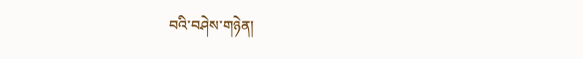བའི་བཤེས་གཉེན།